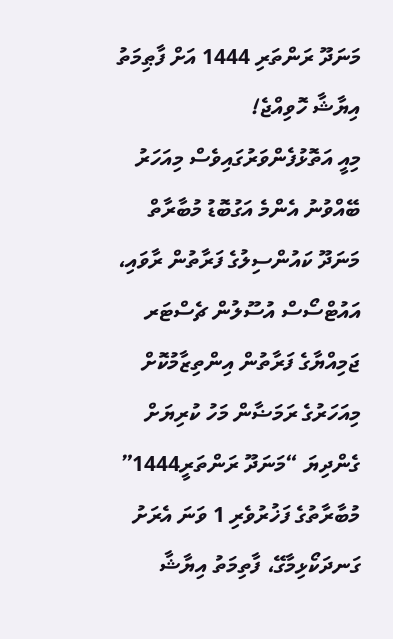މަނަދޫ ރަންތަރި 1444 އަށް ފާޠިމަތު އިޔާޝާ ހޮވިއްޖެ!
މިއީ އަތޮޅުފެންވަރުގައިވެސް މިއަހަރު ބޭއްވުނު އެންމެ އަގުބޮޑު މުބާރާތް
މަނަދޫ ކައުންސިލުގެ ފަރާތުން ރާވައި، އައުޓްސޯސް އުސޫލުން ޗެސްޓަރ ޖަމިއްޔާގެ ފަރާތުން އިންތިޒާމުކޮށް މިއަހަރުގެ ރަމަޟާން މަހު ކުރިޔަށް ގެންދިޔަ “މަނަދޫ ރަންތަރީ1444” މުބާރާތުގެ ފަޚުރުވެރި 1 ވަނަ އެރަށު ގަނދަކޯޅިމާގޭ، ފާތިމަތު އިޔާޝާ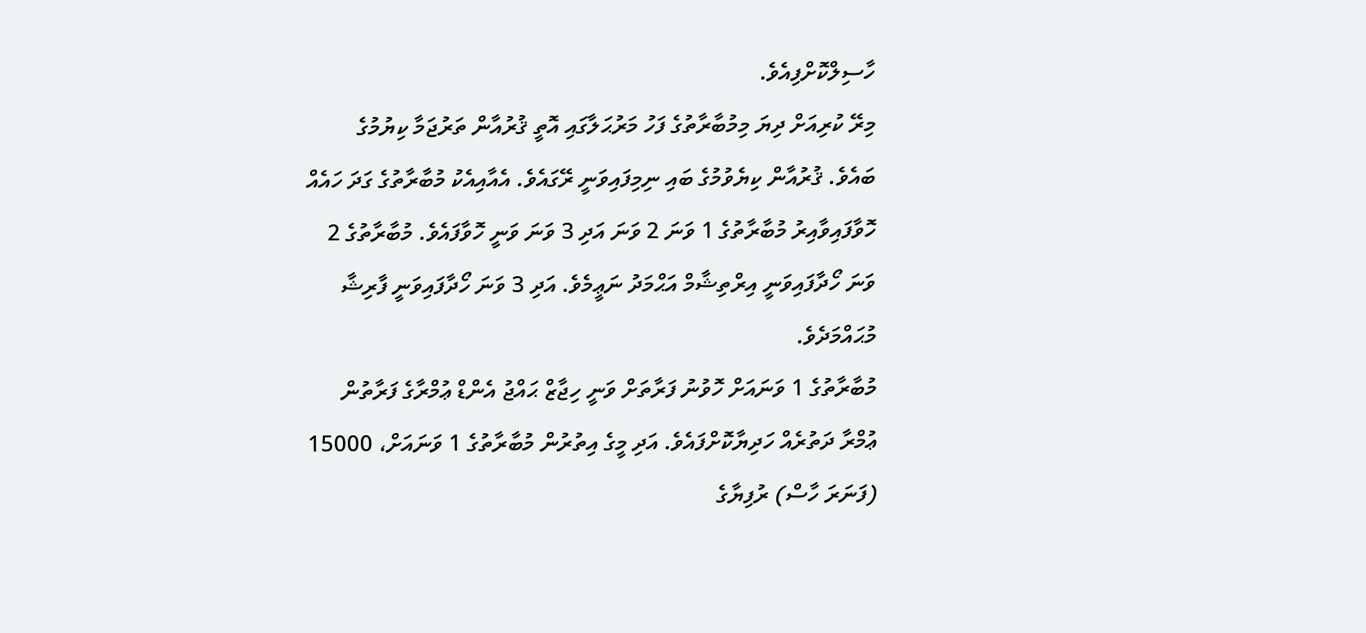ހާސިލްކޮށްފިއެވެ.
މިރޭ ކުރިއަށް ދިޔަ މިމުބާރާތުގެ ފަހު މަރުޙަލާގައި އޮތީ ޤުރުއާން ތަރުޖަމާ ކިޔުމުގެ ބައެވެ. ޤުރުއާން ކިޔެވުމުގެ ބައި ނިމިފައިވަނީ ރޭގައެވެ. އެއާއިއެކު މުބާރާތުގެ ގަދަ ހައެއް ހޮވާފައިވާއިރު މުބާރާތުގެ 1 ވަނަ 2 ވަނަ އަދި 3 ވަނަ ވަނީ ހޮވާފައެވެ. މުބާރާތުގެ 2 ވަނަ ހޯދާފައިވަނީ އިރްތިޝާމް އަޙްމަދު ނަޢީމެވެ. އަދި 3 ވަނަ ހޯދާފައިވަނީ ފާރިޝާ މުޙައްމަދެވެ.
މުބާރާތުގެ 1 ވަނައަށް ހޮވުނު ފަރާތަށް ވަނީ ހިޖާޒް ޙައްޖު އެންޑް ޢުމްރާގެ ފަރާތުން ޢުމްރާ ދަތުރެއް ހަދިޔާކޮށްފައެވެ. އަދި މީގެ އިތުރުން މުބާރާތުގެ 1 ވަނައަށް، 15000 (ފަނަރަ ހާސް) ރުފިޔާގެ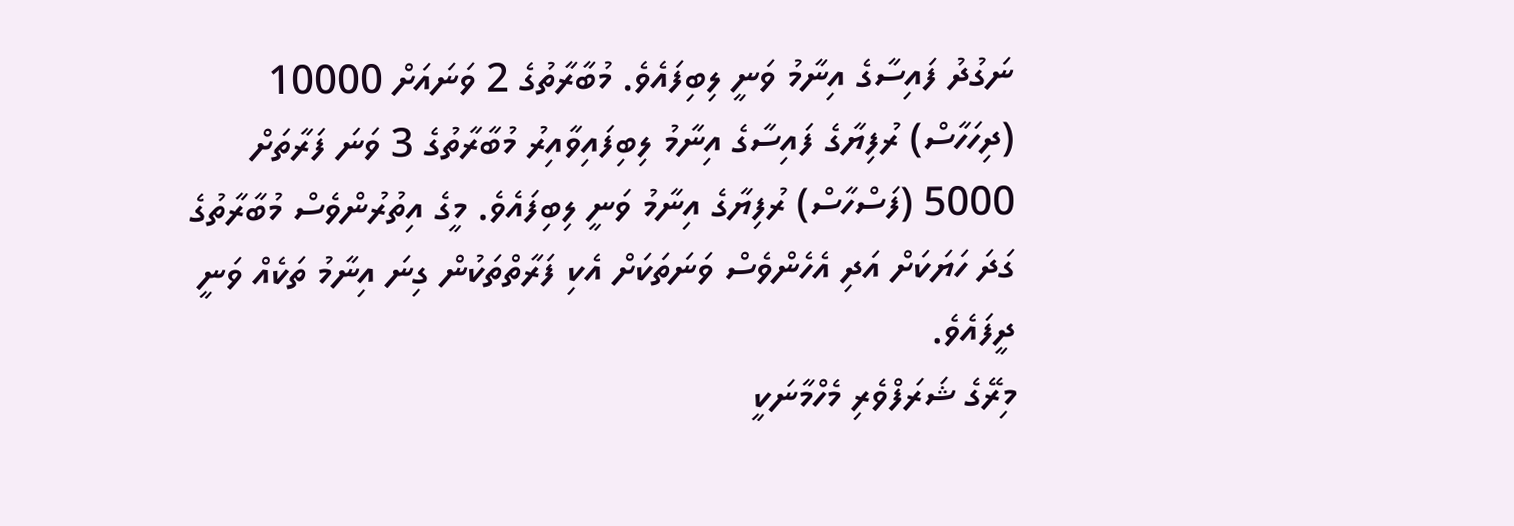ނަގުދު ފައިސާގެ އިނާމު ވަނީ ލިބިފައެވެ. މުބާރާތުގެ 2 ވަނައަށް 10000 (ދިހަހާސް) ރުފިޔާގެ ފައިސާގެ އިނާމު ލިބިފައިވާއިރު މުބާރާތުގެ 3 ވަނަ ފަރާތަށް 5000 (ފަސްހާސް) ރުފިޔާގެ އިނާމު ވަނީ ލިބިފައެވެ. މީގެ އިތުރުންވެސް މުބާރާތުގެ ގަދަ ހަޔަކަށް އަދި އެހެންވެސް ވަނަތަކަށް އެކި ފަރާތްތަކުން ގިނަ އިނާމު ތަކެއް ވަނީ ދީފައެވެ.
މިރޭގެ ޝަރަފްވެރި މެހްމާނަކީ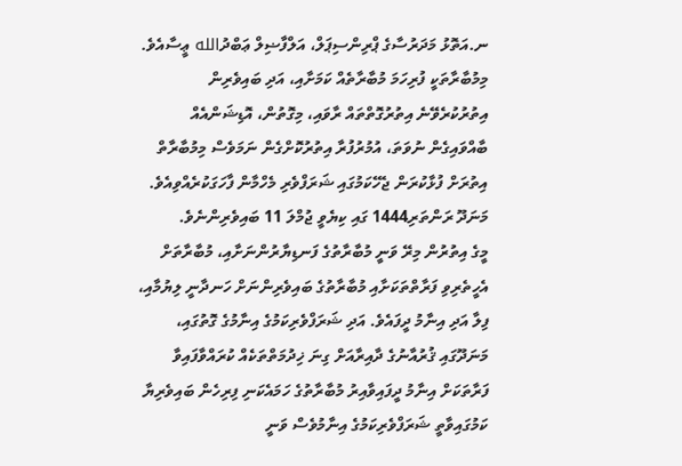ނ.އަތޮޅު މަދަރުސާގެ ޕްރިންސިޕަލް، އަލްފާޟިލް ޢަބްދުالله ޢީސާއެވެ. މިމުބާރާތަކީ ފުރިހަމަ މުބާރާތެއް ކަމަށާއި، އަދި ބައިވެރިން އިތުރުކުރެވޭނެ އިތުރުގޮތްތައް ރާވައި، މިގޮތުން، އޮޑިޝަންއެއް ބާއްވައިގެން ނުވަތަ، އުމުރުފުރާ އިތުރުކޮށްގެން ނަމަވެސް މިމުބާރާތް އިތުރަށް ފުޅާކުރަން ޖެހޭކަމުގައި ޝަރަފްވެރި މެހްމާން ފާހަގަކުރެއްވިއެވެ. މަނަދޫ ރަންތަރި1444 ގައި ކިޔެވީ ޖުމްލަ 11 ބައިވެރިންނެވެ.
މީގެ އިތުރުން މިރޭ ވަނީ މުބާރާތުގެ ފަނޑިޔާރުންނަށާއި، މުބާރާތަށް އެހީތެރިވި ފަރާތްތަކަށާއި މުބާރާތުގެ ބައިވެރިންނަށް ހަނދާނީ ލިޔުމާއި، ފިލާ އަދި އިނާމު ދީފައެވެ. އަދި ޝަރަފްވެރިކަމުގެ އިނާމުގެ ގޮތުގައި، މަނަދޫގައި ޤުރުއާނުގެ ދާއިރާއަށް ގިނަ ޚިދުމަތްތަކެއް ކުރައްވާފައިވާ ފަރާތަކަށް އިނާމު ދީފައިވާއިރު މުބާރާތުގެ ހަމައެކަނި ފިރިހެން ބައިވެރިޔާ ކަމުގައިވާތީ ޝަރަފްވެރިކަމުގެ އިނާމުވެސް ވަނީ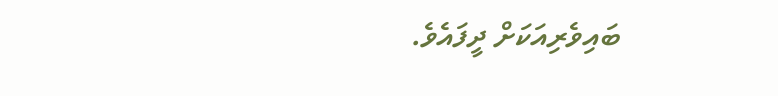ބައިވެރިއަކަށް ދީފައެވެ.